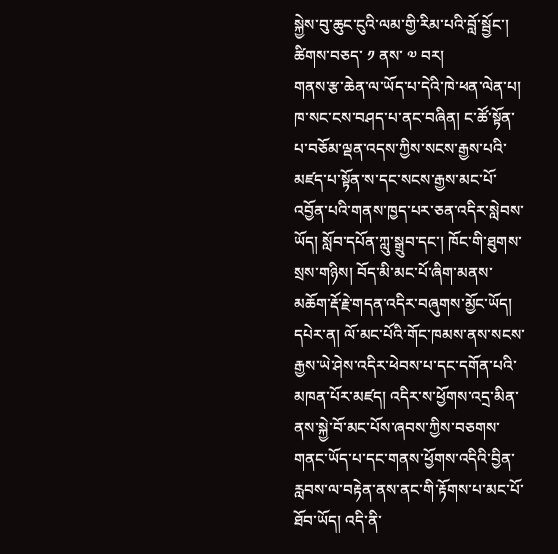སྐྱེས་བུ་ཆུང་ངུའི་ལམ་གྱི་རིམ་པའི་བློ་སྦྱོང་།
ཚིགས་བཅད་ ༡ ནས་ ༧ བར།
གནས་རྩ་ཆེན་ལ་ཡོད་པ་དེའི་ཁེ་ཕན་ལེན་པ།
ཁ་སང་ངས་བཤད་པ་ནང་བཞིན། ང་ཚོ་སྟོན་པ་བཅོམ་ལྡན་འདས་ཀྱིས་སངས་རྒྱས་པའི་མཛད་པ་སྟོན་ས་དང་སངས་རྒྱས་མང་པོ་འབྱོན་པའི་གནས་ཁྱད་པར་ཅན་འདིར་སླེབས་ཡོད། སློབ་དཔོན་ཀླུ་སྒྲུབ་དང་། ཁོང་གི་ཐུགས་སྲས་གཉིས། བོད་མི་མང་པོ་ཞིག་མནས་མཆོག་རྡོ་རྗེ་གདན་འདིར་བཞུགས་མྱོང་ཡོད། དཔེར་ན། ལོ་མང་པོའི་གོང་ཁམས་ནས་སངས་རྒྱས་ཡེ་ཤེས་འདིར་ཕེབས་པ་དང་དགོན་པའི་མཁན་པོར་མཛད། འདིར་ས་ཕྱོགས་འདྲ་མིན་ནས་སྐྱེ་བོ་མང་པོས་ཞབས་ཀྱིས་བཅགས་གནང་ཡོད་པ་དང་གནས་ཕྱོགས་འདིའི་བྱིན་རླབས་ལ་བརྟེན་ནས་ནང་གི་རྟོགས་པ་མང་པོ་ཐོབ་ཡོད། འདི་ནི་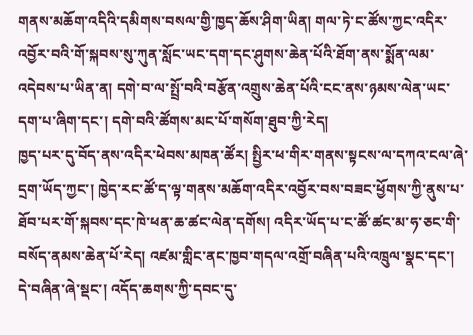གནས་མཆོག་འདིའི་དམིགས་བསལ་གྱི་ཁྱད་ཆོས་ཤིག་ཡིན། གལ་ཏེ་ང་ཚོས་ཀྱང་འདིར་འབྱོར་བའི་གོ་སྐབས་སུ་ཀུན་སློང་ཡང་དག་དང་ཤུགས་ཆེན་པོའི་ཐོག་ནས་སྨོན་ལམ་འདེབས་པ་ཡིན་ན། དགེ་བ་ལ་སྤྲོ་བའི་བརྩོན་འགྲུས་ཆེན་པོའི་ངང་ནས་ཉམས་ལེན་ཡང་དག་པ་ཞིག་དང་། དགེ་བའི་ཚོགས་མང་པོ་གསོག་ཐུབ་ཀྱི་རེད།
ཁྱད་པར་དུ་བོད་ནས་འདིར་ཕེབས་མཁན་ཚོར། སྤྱིར་ཕ་གིར་གནས་སྟངས་ལ་དཀའ་ངལ་ཞེ་དྲག་ཡོད་ཀྱང་། ཁྱེད་རང་ཚོ་ད་ལྟ་གནས་མཆོག་འདིར་འབྱོར་བས་བཟང་ཕྱོགས་ཀྱི་ནུས་པ་ཐོབ་པར་གོ་སྐབས་དང་ཁེ་ཕན་ཆ་ཚང་ལེན་དགོས། འདིར་ཡོད་པ་ང་ཚོ་ཚང་མ་ཧ་ཅང་གི་བསོད་ནམས་ཆེན་པོ་རེད། འཛམ་གླིང་ནང་ཁྱབ་གདལ་འགྲོ་བཞིན་པའི་འཁྲུལ་སྣང་དང་། དེ་བཞིན་ཞེ་སྡང་། འདོད་ཆགས་ཀྱི་དབང་དུ་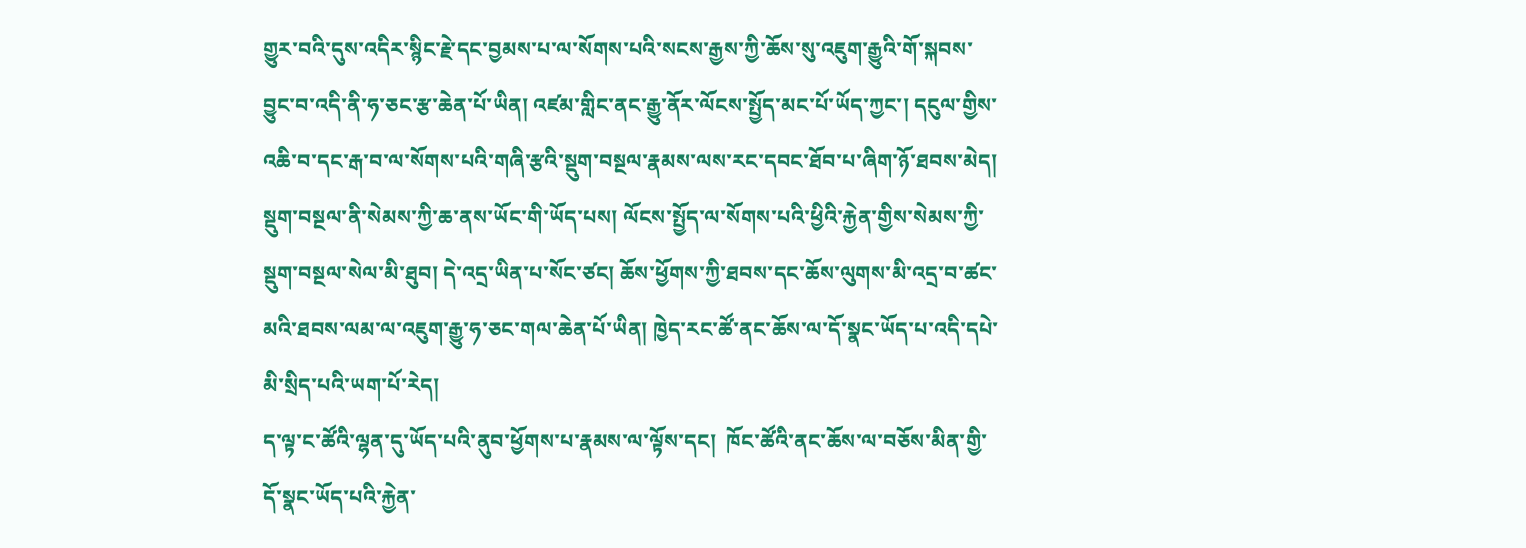གྱུར་བའི་དུས་འདིར་སྙིང་རྗེ་དང་བྱམས་པ་ལ་སོགས་པའི་སངས་རྒྱས་ཀྱི་ཆོས་སུ་འཇུག་རྒྱུའི་གོ་སྐབས་བྱུང་བ་འདི་ནི་ཧ་ཅང་རྩ་ཆེན་པོ་ཡིན། འཛམ་གླིང་ནང་རྒྱུ་ནོར་ལོངས་སྤྱོད་མང་པོ་ཡོད་ཀྱང་། དངུལ་གྱིས་འཆི་བ་དང་རྒ་བ་ལ་སོགས་པའི་གཞི་རྩའི་སྡུག་བསྔལ་རྣམས་ལས་རང་དབང་ཐོབ་པ་ཞིག་ཉོ་ཐབས་མེད། སྡུག་བསྔལ་ནི་སེམས་ཀྱི་ཆ་ནས་ཡོང་གི་ཡོད་པས། ལོངས་སྤྱོད་ལ་སོགས་པའི་ཕྱིའི་རྐྱེན་གྱིས་སེམས་ཀྱི་སྡུག་བསྔལ་སེལ་མི་ཐུབ། དེ་འདྲ་ཡིན་པ་སོང་ཙང། ཆོས་ཕྱོགས་ཀྱི་ཐབས་དང་ཆོས་ལུགས་མི་འདྲ་བ་ཚང་མའི་ཐབས་ལམ་ལ་འཇུག་རྒྱུ་ཧ་ཅང་གལ་ཆེན་པོ་ཡིན། ཁྱེད་རང་ཚོ་ནང་ཆོས་ལ་དོ་སྣང་ཡོད་པ་འདི་དཔེ་མི་སྲིད་པའི་ཡག་པོ་རེད།
ད་ལྟ་ང་ཚོའི་ལྷན་དུ་ཡོད་པའི་ནུབ་ཕྱོགས་པ་རྣམས་ལ་ལྟོས་དང།  ཁོང་ཚོའི་ནང་ཆོས་ལ་བཅོས་མིན་གྱི་དོ་སྣང་ཡོད་པའི་རྐྱེན་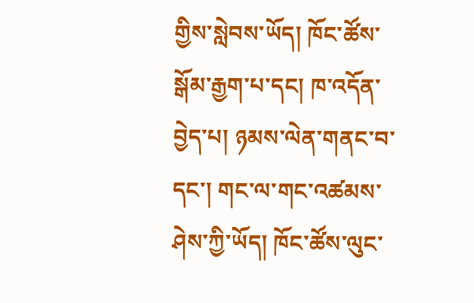གྱིས་སླེབས་ཡོད། ཁོང་ཚོས་སྒོམ་རྒྱག་པ་དང། ཁ་འདོན་བྱེད་པ། ཉམས་ལེན་གནང་བ་དང་། གང་ལ་གང་འཚམས་ཤེས་ཀྱི་ཡོད། ཁོང་ཚོས་ལུང་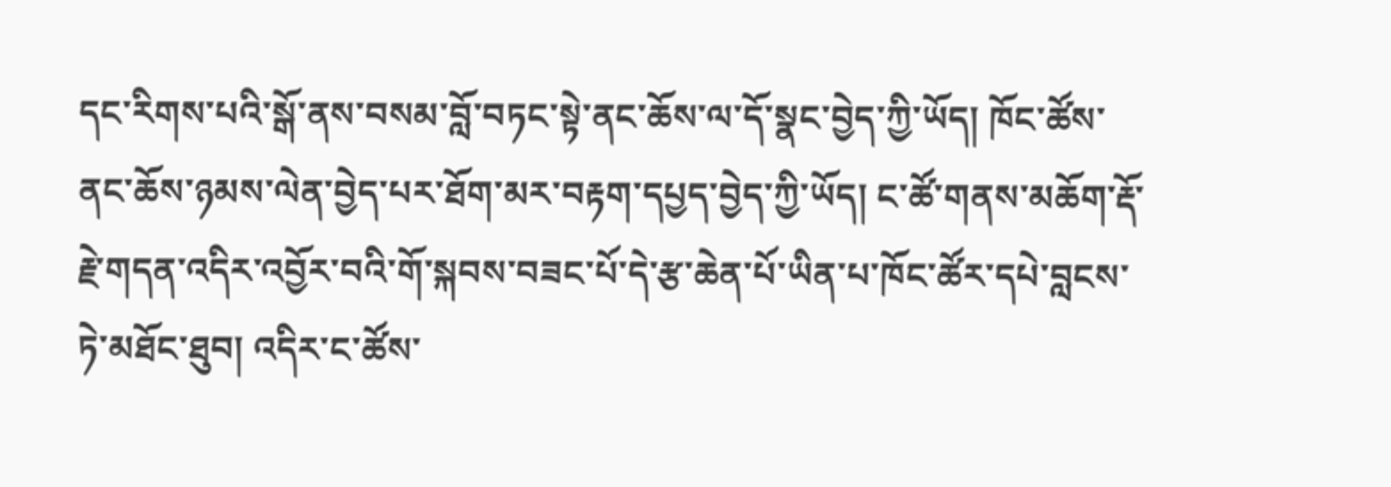དང་རིགས་པའི་སྒོ་ནས་བསམ་བློ་བཏང་སྟེ་ནང་ཆོས་ལ་དོ་སྣང་བྱེད་ཀྱི་ཡོད། ཁོང་ཚོས་ནང་ཆོས་ཉམས་ལེན་བྱེད་པར་ཐོག་མར་བརྟག་དཔྱད་བྱེད་ཀྱི་ཡོད། ང་ཚོ་གནས་མཆོག་རྡོ་རྗེ་གདན་འདིར་འབྱོར་བའི་གོ་སྐབས་བཟང་པོ་དེ་རྩ་ཆེན་པོ་ཡིན་པ་ཁོང་ཚོར་དཔེ་བླངས་ཏེ་མཐོང་ཐུབ། འདིར་ང་ཚོས་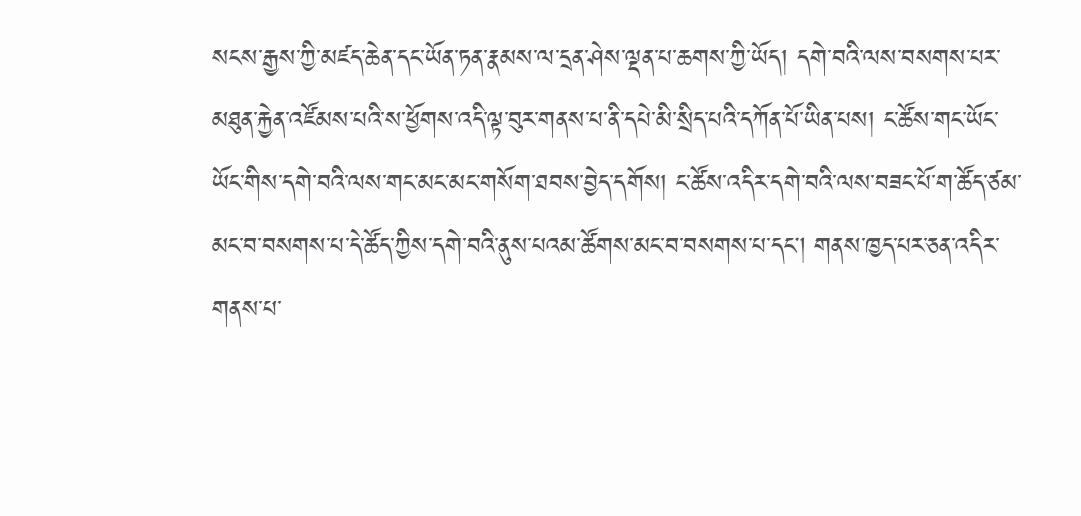སངས་རྒྱས་ཀྱི་མཛད་ཆེན་དང་ཡོན་ཏན་རྣམས་ལ་དྲན་ཤེས་ལྡན་པ་ཆགས་ཀྱི་ཡོད། དགེ་བའི་ལས་བསགས་པར་མཐུན་རྐྱེན་འཛོམས་པའི་ས་ཕྱོགས་འདི་ལྟ་བུར་གནས་པ་ནི་དཔེ་མི་སྲིད་པའི་དཀོན་པོ་ཡིན་པས། ང་ཚོས་གང་ཡོང་ཡོང་གིས་དགེ་བའི་ལས་གང་མང་མང་གསོག་ཐབས་བྱེད་དགོས། ང་ཚོས་འདིར་དགེ་བའི་ལས་བཟང་པོ་ག་ཚོད་ཙམ་མང་བ་བསགས་པ་དེ་ཚོད་ཀྱིས་དགེ་བའི་ནུས་པའམ་ཚོགས་མང་བ་བསགས་པ་དང། གནས་ཁྱད་པར་ཅན་འདིར་གནས་པ་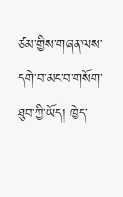ཙམ་གྱིས་གཞན་ལས་དགེ་བ་མང་བ་གསོག་ཐུབ་ཀྱི་ཡོད། ཁྱེད་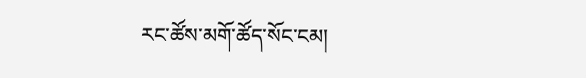རང་ཚོས་མགོ་ཚོད་སོང་ངམ།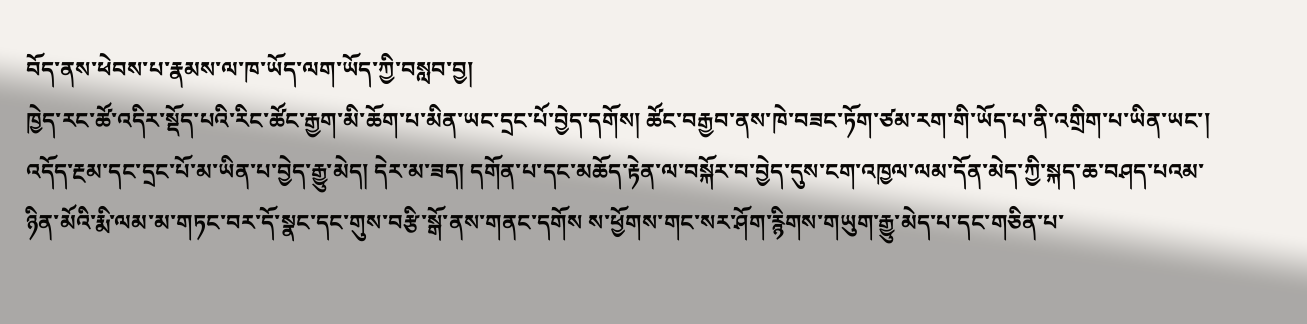བོད་ནས་ཕེབས་པ་རྣམས་ལ་ཁ་ཡོད་ལག་ཡོད་ཀྱི་བསླབ་བྱ།
ཁྱེད་རང་ཚོ་འདིར་སྡོད་པའི་རིང་ཚོང་རྒྱག་མི་ཆོག་པ་མིན་ཡང་དྲང་པོ་བྱེད་དགོས། ཚོང་བརྒྱབ་ནས་ཁེ་བཟང་ཏོག་ཙམ་རག་གི་ཡོད་པ་ནི་འགྲིག་པ་ཡིན་ཡང་། འདོད་རྔམ་དང་དྲང་པོ་མ་ཡིན་པ་བྱེད་རྒྱུ་མེད། དེར་མ་ཟད། དགོན་པ་དང་མཆོད་རྟེན་ལ་བསྐོར་བ་བྱེད་དུས་ངག་འཁྱལ་ལམ་དོན་མེད་ཀྱི་སྐད་ཆ་བཤད་པའམ་ཉིན་མོའི་རྨི་ལམ་མ་གཏང་བར་དོ་སྣང་དང་གུས་བརྩི་སྒོ་ནས་གནང་དགོས ས་ཕྱོགས་གང་སར་ཤོག་རྙིགས་གཡུག་རྒྱུ་མེད་པ་དང་གཅིན་པ་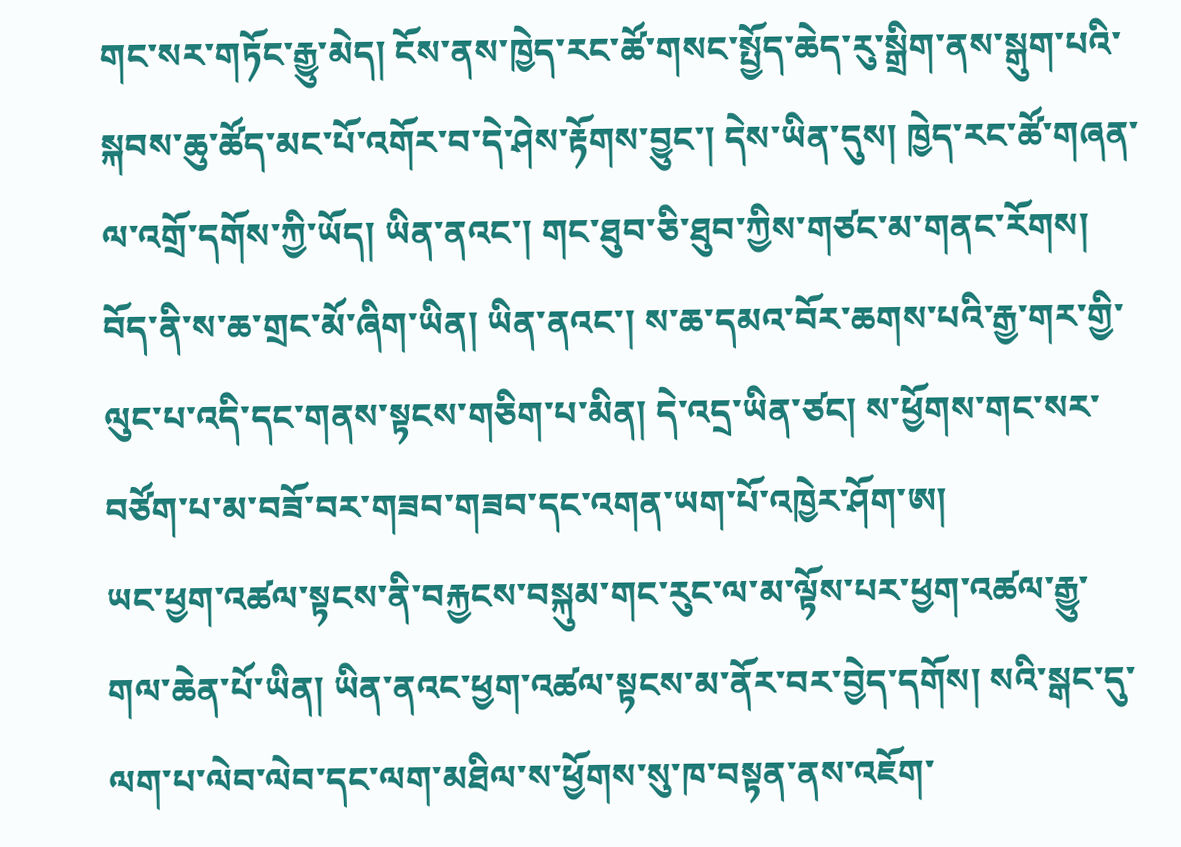གང་སར་གཏོང་རྒྱུ་མེད། ངོས་ནས་ཁྱེད་རང་ཚོ་གསང་སྤྱོད་ཆེད་རུ་སྒྲིག་ནས་སྒུག་པའི་སྐབས་ཆུ་ཚོད་མང་པོ་འགོར་བ་དེ་ཤེས་རྟོགས་བྱུང་། དེས་ཡིན་དུས། ཁྱེད་རང་ཚོ་གཞན་ལ་འགྲོ་དགོས་ཀྱི་ཡོད། ཡིན་ནའང་། གང་ཐུབ་ཅི་ཐུབ་ཀྱིས་གཙང་མ་གནང་རོགས། བོད་ནི་ས་ཆ་གྲང་མོ་ཞིག་ཡིན། ཡིན་ནའང་། ས་ཆ་དམའ་བོར་ཆགས་པའི་རྒྱ་གར་གྱི་ལུང་པ་འདི་དང་གནས་སྟངས་གཅིག་པ་མིན། དེ་འདྲ་ཡིན་ཙང། ས་ཕྱོགས་གང་སར་བཙོག་པ་མ་བཟོ་བར་གཟབ་གཟབ་དང་འགན་ཡག་པོ་འཁྱེར་ཤོག་ཨ།
ཡང་ཕྱག་འཚལ་སྟངས་ནི་བརྐྱངས་བསྐུམ་གང་རུང་ལ་མ་ལྟོས་པར་ཕྱག་འཚལ་རྒྱུ་གལ་ཆེན་པོ་ཡིན། ཡིན་ནའང་ཕྱག་འཚལ་སྟངས་མ་ནོར་བར་བྱེད་དགོས། སའི་སྒང་དུ་ལག་པ་ལེབ་ལེབ་དང་ལག་མཐིལ་ས་ཕྱོགས་སུ་ཁ་བསྟན་ནས་འཇོག་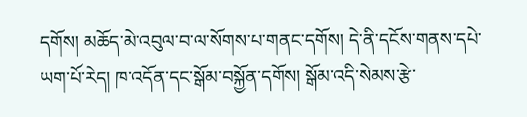དགོས། མཆོད་མེ་འབུལ་བ་ལ་སོགས་པ་གནང་དགོས། དེ་ནི་དངོས་གནས་དཔེ་ཡག་པོ་རེད། ཁ་འདོན་དང་སྒོམ་བསྐྱོན་དགོས། སྒོམ་འདི་སེམས་རྩེ་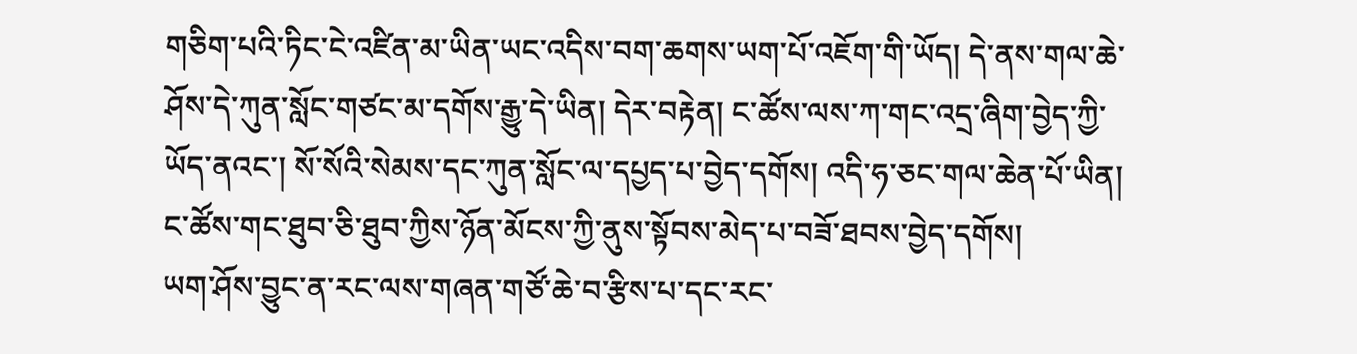གཅིག་པའི་ཏིང་ངེ་འཛིན་མ་ཡིན་ཡང་འདིས་བག་ཆགས་ཡག་པོ་འཇོག་གི་ཡོད། དེ་ནས་གལ་ཆེ་ཤོས་དེ་ཀུན་སློང་གཙང་མ་དགོས་རྒྱུ་དེ་ཡིན། དེར་བརྟེན། ང་ཚོས་ལས་ཀ་གང་འདྲ་ཞིག་བྱེད་ཀྱི་ཡོད་ནའང་། སོ་སོའི་སེམས་དང་ཀུན་སློང་ལ་དཔྱད་པ་བྱེད་དགོས། འདི་ཧ་ཅང་གལ་ཆེན་པོ་ཡིན། ང་ཚོས་གང་ཐུབ་ཅི་ཐུབ་ཀྱིས་ཉོན་མོངས་ཀྱི་ནུས་སྟོབས་མེད་པ་བཟོ་ཐབས་བྱེད་དགོས།
ཡག་ཤོས་བྱུང་ན་རང་ལས་གཞན་གཙོ་ཆེ་བ་རྩིས་པ་དང་རང་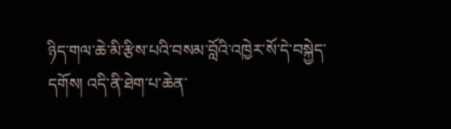ཉིད་གལ་ཆེ་མི་རྩིས་པའི་བསམ་བློའི་འཁྱེར་སོ་དེ་བསྐྱེད་དགོས། འདི་ནི་ཐེག་པ་ཆེན་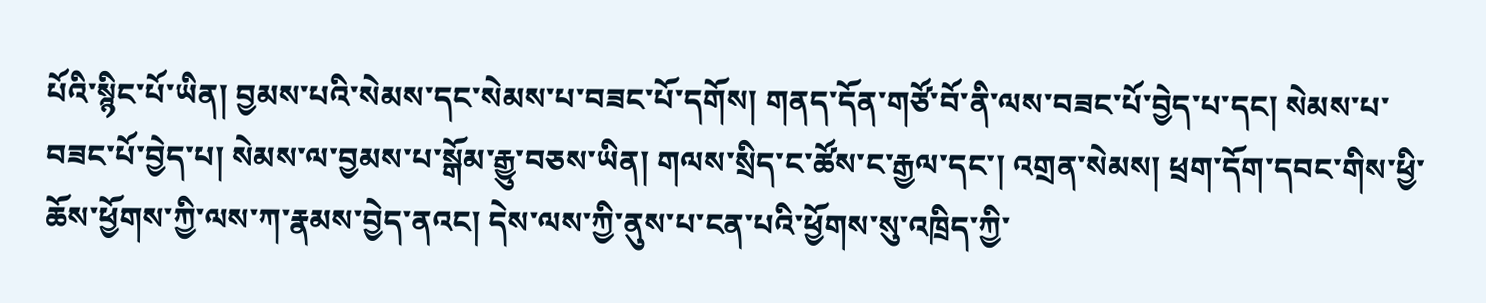པོའི་སྙིང་པོ་ཡིན། བྱམས་པའི་སེམས་དང་སེམས་པ་བཟང་པོ་དགོས། གནད་དོན་གཙོ་བོ་ནི་ལས་བཟང་པོ་བྱེད་པ་དང། སེམས་པ་བཟང་པོ་བྱེད་པ། སེམས་ལ་བྱམས་པ་སྒོམ་རྒྱུ་བཅས་ཡིན། གལས་སྲིད་ང་ཚོས་ང་རྒྱལ་དང་། འགྲན་སེམས། ཕྲག་དོག་དབང་གིས་ཕྱི་ཆོས་ཕྱོགས་ཀྱི་ལས་ཀ་རྣམས་བྱེད་ནའང། དེས་ལས་ཀྱི་ནུས་པ་ངན་པའི་ཕྱོགས་སུ་འཁྲིད་ཀྱི་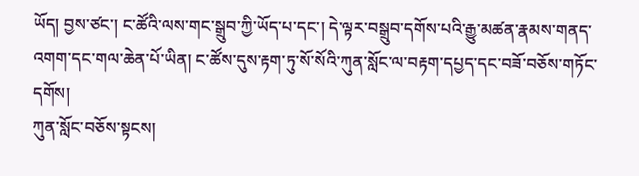ཡོད། བྱས་ཙང་། ང་ཚོའི་ལས་གང་སྒྲུབ་ཀྱི་ཡོད་པ་དང་། དེ་ལྟར་བསྒྲུབ་དགོས་པའི་རྒྱུ་མཚན་རྣམས་གནད་འགག་དང་གལ་ཆེན་པོ་ཡིན། ང་ཚོས་དུས་རྟག་ཏུ་སོ་སོའི་ཀུན་སློང་ལ་བརྟག་དཔྱད་དང་བཟོ་བཅོས་གཏོང་དགོས།
ཀུན་སློང་བཅོས་སྟངས།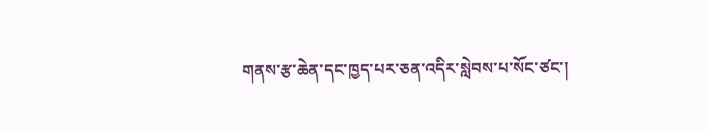གནས་རྩ་ཆེན་དང་ཁྱད་པར་ཅན་འདིར་སླེབས་པ་སོང་ཙང་།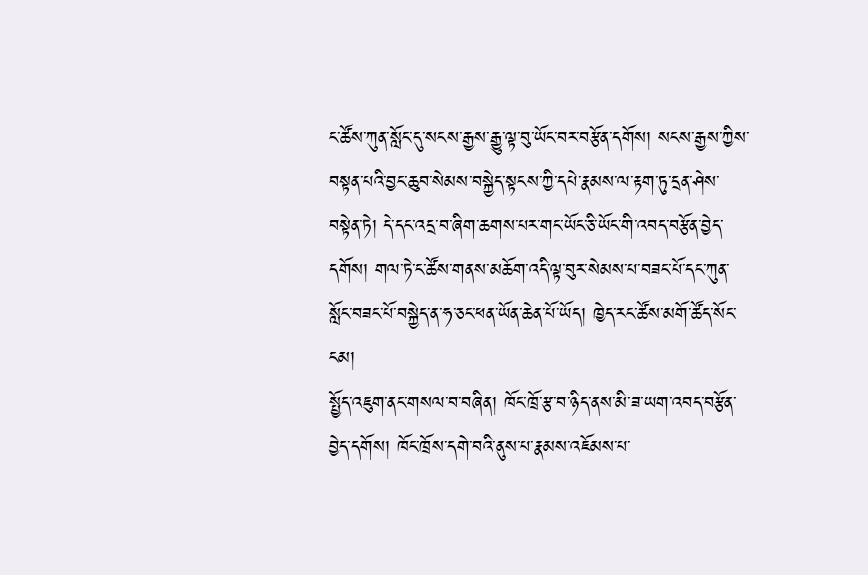ང་ཚོས་ཀུན་སློང་དུ་སངས་རྒྱས་རྒྱུ་ལྟ་བུ་ཡོང་བར་བརྩོན་དགོས། སངས་རྒྱས་ཀྱིས་བསྟན་པའི་བྱང་ཆུབ་སེམས་བསྐྱེད་སྟངས་ཀྱི་དཔེ་རྣམས་ལ་རྟག་ཏུ་དྲན་ཤེས་བསྟེན་ཏེ། དེ་དང་འདྲ་བ་ཞིག་ཆགས་པར་གང་ཡོང་ཅི་ཡོང་གི་འབད་བརྩོན་བྱེད་དགོས། གལ་ཏེ་ང་ཚོས་གནས་མཆོག་འདི་ལྟ་བུར་སེམས་པ་བཟང་པོ་དང་ཀུན་སློང་བཟང་པོ་བསྐྱེད་ན་ཧ་ཅང་ཕན་ཡོན་ཆེན་པོ་ཡོད། ཁྱེད་རང་ཚོས་མགོ་ཚོད་སོང་ངམ།
སྤྱོད་འཇུག་ནང་གསལ་བ་བཞིན། ཁོང་ཁྲོ་རྩ་བ་ཉིད་ནས་མི་ཟ་ཡག་འབད་བརྩོན་བྱེད་དགོས། ཁོང་ཁྲོས་དགེ་བའི་ནུས་པ་རྣམས་འཇོམས་པ་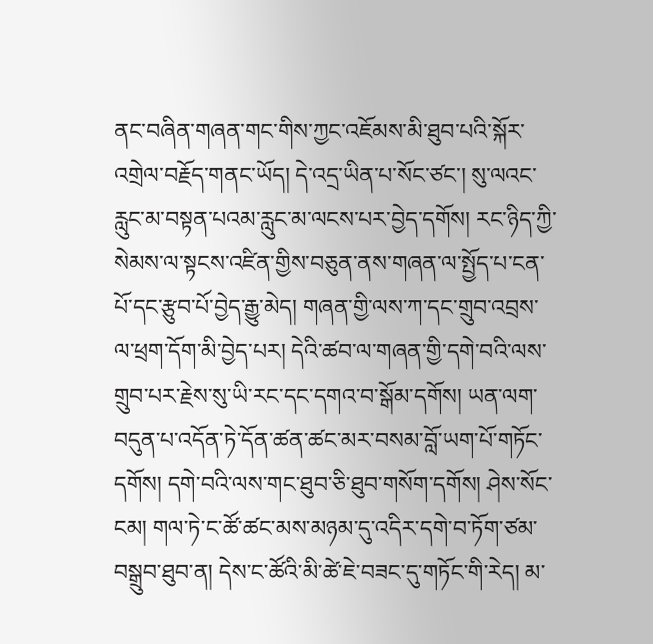ནང་བཞིན་གཞན་གང་གིས་ཀྱང་འཇོམས་མི་ཐུབ་པའི་སྐོར་འགྲེལ་བརྗོད་གནང་ཡོད། དེ་འདྲ་ཡིན་པ་སོང་ཙང་། སུ་ལའང་རླུང་མ་བསྟན་པའམ་རླུང་མ་ལངས་པར་བྱེད་དགོས། རང་ཉིད་ཀྱི་སེམས་ལ་སྟངས་འཛིན་གྱིས་བཅུན་ནས་གཞན་ལ་སྤྱོད་པ་ངན་པོ་དང་རྩུབ་པོ་བྱེད་རྒྱུ་མེད། གཞན་གྱི་ལས་ཀ་དང་གྲུབ་འབྲས་ལ་ཕྲག་དོག་མི་བྱེད་པར། དེའི་ཚབ་ལ་གཞན་གྱི་དགེ་བའི་ལས་གྲུབ་པར་རྗེས་སུ་ཡི་རང་དང་དགའ་བ་སྒོམ་དགོས། ཡན་ལག་བདུན་པ་འདོན་ཏེ་དོན་ཚན་ཚང་མར་བསམ་བློ་ཡག་པོ་གཏོང་དགོས། དགེ་བའི་ལས་གང་ཐུབ་ཅི་ཐུབ་གསོག་དགོས། ཤེས་སོང་ངམ། གལ་ཏེ་ང་ཚོ་ཚང་མས་མཉམ་དུ་འདིར་དགེ་བ་ཏོག་ཙམ་བསྒྲུབ་ཐུབ་ན། དེས་ང་ཚོའི་མི་ཚེ་ཇེ་བཟང་དུ་གཏོང་གི་རེད། མ་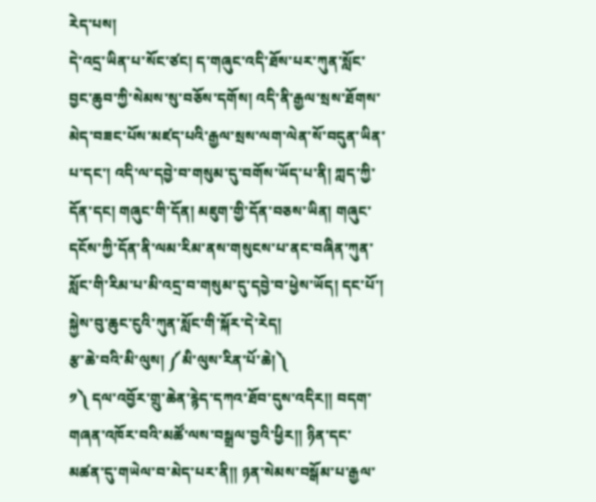རེད་པས།
དེ་འདྲ་ཡིན་པ་སོང་ཙང། ད་གཞུང་འདི་ཐོས་པར་ཀུན་སློང་བྱང་ཆུབ་ཀྱི་སེམས་སུ་བཅོས་དགོས། འདི་ནི་རྒྱལ་སྲས་ཐོགས་མེད་བཟང་པོས་མཛད་པའི་རྒྱལ་སྲས་ལག་ལེན་སོ་བདུན་ཡིན་པ་དང་། འདི་ལ་དབྱེ་བ་གསུམ་དུ་བགོས་ཡོད་པ་ནི། ཀླད་ཀྱི་དོན་དང། གཞུང་གི་དོན། མཇུག་གྱི་དོན་བཅས་ཡིན། གཞུང་དངོས་ཀྱི་དོན་ནི་ལམ་རིམ་ནས་གསུངས་པ་ནང་བཞིན་ཀུན་སློང་གི་རིམ་པ་མི་འདྲ་བ་གསུམ་དུ་དབྱེ་བ་ཕྱེས་ཡོད། དང་པོ་། སྐྱེས་བུ་ཆུང་ངུའི་ཀུན་སློང་གི་སྐོར་དེ་རེད།
རྩ་ཆེ་བའི་མི་ལུས། ༼མི་ལུས་རིན་པོ་ཆེ།༽
༡༽ དལ་འབྱོར་གྲུ་ཆེན་རྙེད་དཀའ་ཐོབ་དུས་འདིར།། བདག་གཞན་འཁོར་བའི་མཚོ་ལས་བསྒྲལ་བྱའི་ཕྱིར།། ཉིན་དང་མཚན་དུ་གཡེལ་བ་མེད་པར་ནི།། ཉན་སེམས་བསྒོམ་པ་རྒྱལ་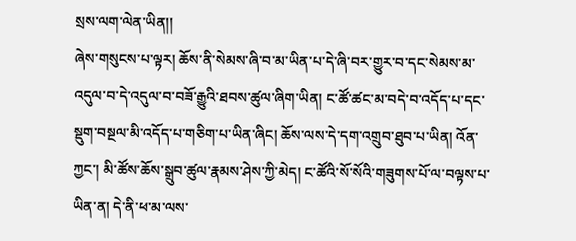སྲས་ལག་ལེན་ཡིན།།
ཞེས་གསུངས་པ་ལྟར། ཆོས་ནི་སེམས་ཞི་བ་མ་ཡིན་པ་དེ་ཞི་བར་གྱུར་བ་དང་སེམས་མ་འདུལ་བ་དེ་འདུལ་བ་བཟོ་རྒྱུའི་ཐབས་ཚུལ་ཞིག་ཡིན། ང་ཚོ་ཚང་མ་བདེ་བ་འདོད་པ་དང་སྡུག་བསྔལ་མི་འདོད་པ་གཅིག་པ་ཡིན་ཞིང། ཆོས་ལས་དེ་དག་འགྲུབ་ཐུབ་པ་ཡིན། འོན་ཀྱང་། མི་ཚོས་ཆོས་སྒྲུབ་ཚུལ་རྣམས་ཤེས་ཀྱི་མེད། ང་ཚོའི་སོ་སོའི་གཟུགས་པོ་ལ་བལྟས་པ་ཡིན་ན། དེ་ནི་ཕ་མ་ལས་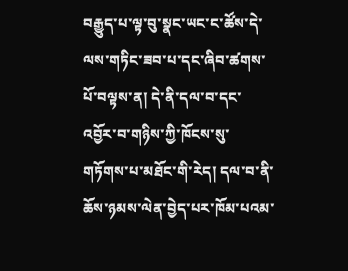བརྒྱུད་པ་ལྟ་བུ་སྣང་ཡང་ང་ཚོས་དེ་ལས་གཏིང་ཟབ་པ་དང་ཞིབ་ཚགས་པོ་བལྟས་ན། དེ་ནི་དལ་བ་དང་འབྱོར་བ་གཉིས་ཀྱི་ཁོངས་སུ་གཏོགས་པ་མཐོང་གི་རེད། དལ་བ་ནི་ཆོས་ཉམས་ལེན་བྱེད་པར་ཁོམ་པའམ་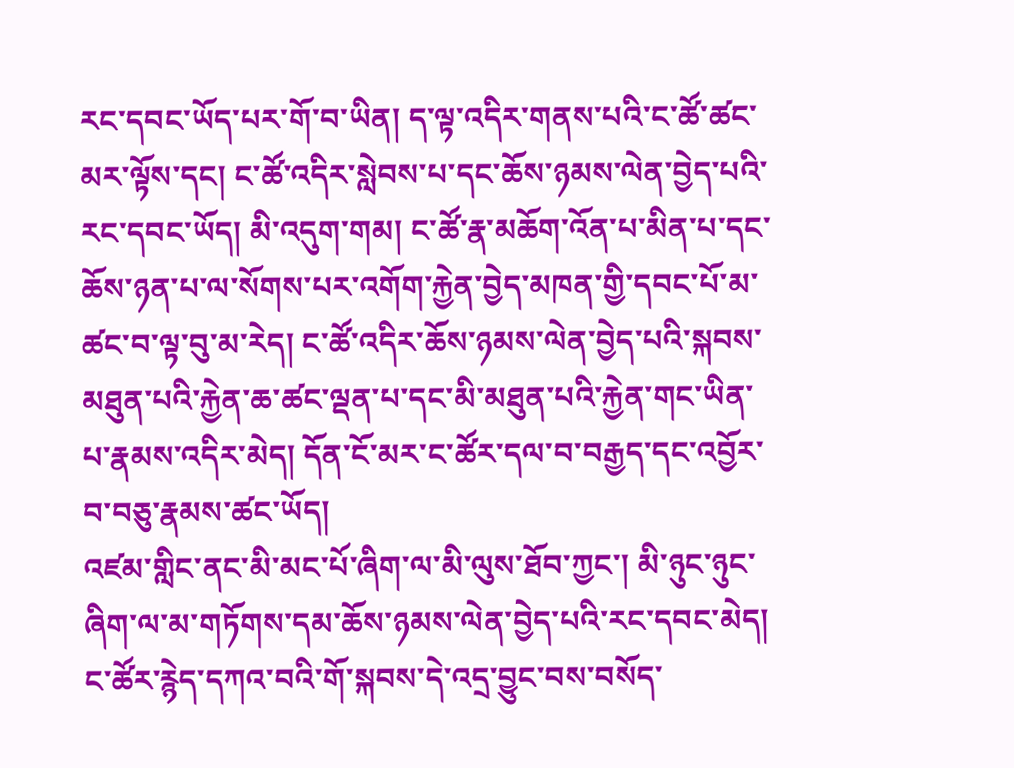རང་དབང་ཡོད་པར་གོ་བ་ཡིན། ད་ལྟ་འདིར་གནས་པའི་ང་ཚོ་ཚང་མར་ལྟོས་དང། ང་ཚོ་འདིར་སླེབས་པ་དང་ཆོས་ཉམས་ལེན་བྱེད་པའི་རང་དབང་ཡོད། མི་འདུག་གམ། ང་ཚོ་རྣ་མཆོག་འོན་པ་མིན་པ་དང་ཆོས་ཉན་པ་ལ་སོགས་པར་འགོག་རྐྱེན་བྱེད་མཁན་གྱི་དབང་པོ་མ་ཚང་བ་ལྟ་བུ་མ་རེད། ང་ཚོ་འདིར་ཆོས་ཉམས་ལེན་བྱེད་པའི་སྐབས་མཐུན་པའི་རྐྱེན་ཆ་ཚང་ལྡན་པ་དང་མི་མཐུན་པའི་རྐྱེན་གང་ཡིན་པ་རྣམས་འདིར་མེད། དོན་ངོ་མར་ང་ཚོར་དལ་བ་བརྒྱད་དང་འབྱོར་བ་བཅུ་རྣམས་ཚང་ཡོད།
འཛམ་གླིང་ནང་མི་མང་པོ་ཞིག་ལ་མི་ལུས་ཐོབ་ཀྱང་། མི་ཉུང་ཉུང་ཞིག་ལ་མ་གཏོགས་དམ་ཆོས་ཉམས་ལེན་བྱེད་པའི་རང་དབང་མེད། ང་ཚོར་རྙེད་དཀའ་བའི་གོ་སྐབས་དེ་འདྲ་བྱུང་བས་བསོད་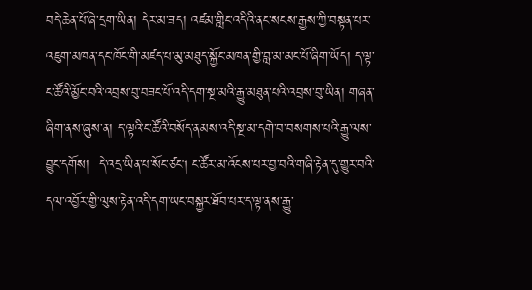བདེ་ཆེན་པོ་ཞེ་དྲག་ཡིན། དེར་མ་ཟད། འཛམ་གླིང་འདིའི་ནང་སངས་རྒྱས་ཀྱི་བསྟན་པར་འཇུག་མཁན་དང་ཁོང་གི་མཛད་པ་མུ་མཐུད་སྐྱོང་མཁན་གྱི་བླ་མ་མང་པོ་ཞིག་ཡོད། ད་ལྟ་ང་ཚོའི་མྱོང་བའི་འབྲས་བུ་བཟང་པོ་འདི་དག་སྔ་མའི་རྒྱུ་མཐུན་པའི་འབྲས་བུ་ཡིན། གཞན་ཞིག་ནས་ཞུས་ན། ད་ལྟའི་ང་ཚོའི་བསོད་ནམས་འདི་སྔ་མ་དགེ་བ་བསགས་པའི་རྒྱུ་ལས་བྱུང་དགོས།  དེ་འདྲ་ཡིན་པ་སོང་ཙང། ང་ཚོར་མ་འོངས་པར་བྱ་བའི་གཞི་རྟེན་དུ་གྱུར་བའི་དལ་འབྱོར་གྱི་ལུས་རྟེན་འདི་དག་ཡང་བསྐྱར་ཐོབ་པར་ད་ལྟ་ནས་རྒྱུ་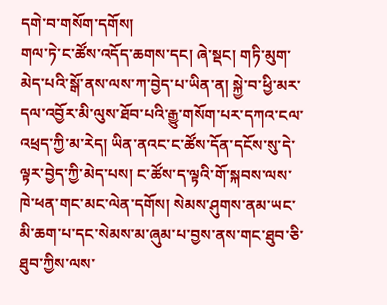དགེ་བ་གསོག་དགོས།
གལ་ཏེ་ང་ཚོས་འདོད་ཆགས་དང། ཞེ་སྡང། གཏི་མུག་མེད་པའི་སྒོ་ནས་ལས་ཀ་བྱེད་པ་ཡིན་ན། སྐྱེ་བ་ཕྱི་མར་དལ་འབྱོར་མི་ལུས་ཐོབ་པའི་རྒྱུ་གསོག་པར་དཀའ་ངལ་འཕྲད་ཀྱི་མ་རེད། ཡིན་ནའང་ང་ཚོས་དོན་དངོས་སུ་དེ་ལྟར་བྱེད་ཀྱི་མེད་པས། ང་ཚོས་ད་ལྟའི་གོ་སྐབས་ལས་ཁེ་ཕན་གང་མང་ལེན་དགོས། སེམས་ཤུགས་ནམ་ཡང་མི་ཆག་པ་དང་སེམས་མ་ཞུམ་པ་བྱས་ནས་གང་ཐུབ་ཅི་ཐུབ་ཀྱིས་ལས་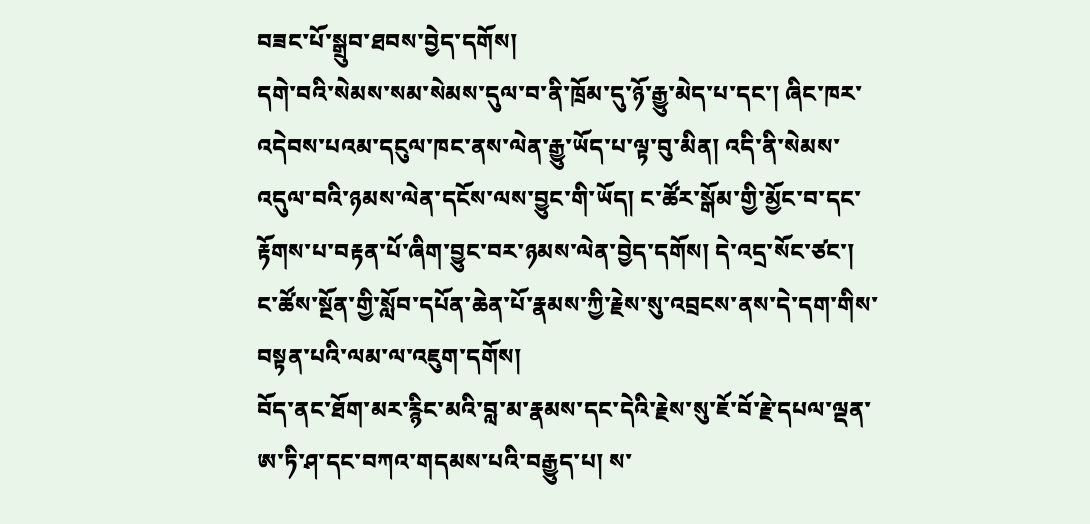བཟང་པོ་སྒྲུབ་ཐབས་བྱེད་དགོས།
དགེ་བའི་སེམས་སམ་སེམས་དུལ་བ་ནི་ཁྲོམ་དུ་ཉོ་རྒྱུ་མེད་པ་དང་། ཞིང་ཁར་འདེབས་པའམ་དངུལ་ཁང་ནས་ལེན་རྒྱུ་ཡོད་པ་ལྟ་བུ་མིན། འདི་ནི་སེམས་འདུལ་བའི་ཉམས་ལེན་དངོས་ལས་བྱུང་གི་ཡོད། ང་ཚོར་སྒོམ་གྱི་མྱོང་བ་དང་རྟོགས་པ་བརྟན་པོ་ཞིག་བྱུང་བར་ཉམས་ལེན་བྱེད་དགོས། དེ་འདྲ་སོང་ཙང་། ང་ཚོས་སྔོན་གྱི་སློབ་དཔོན་ཆེན་པོ་རྣམས་ཀྱི་རྗེས་སུ་འབྲངས་ནས་དེ་དག་གིས་བསྟན་པའི་ལམ་ལ་འཇུག་དགོས།
བོད་ནང་ཐོག་མར་རྙིང་མའི་བླ་མ་རྣམས་དང་དེའི་རྗེས་སུ་ཇོ་བོ་རྗེ་དཔལ་ལྡན་ཨ་ཏི་ཤ་དང་བཀའ་གདམས་པའི་བརྒྱུད་པ། ས་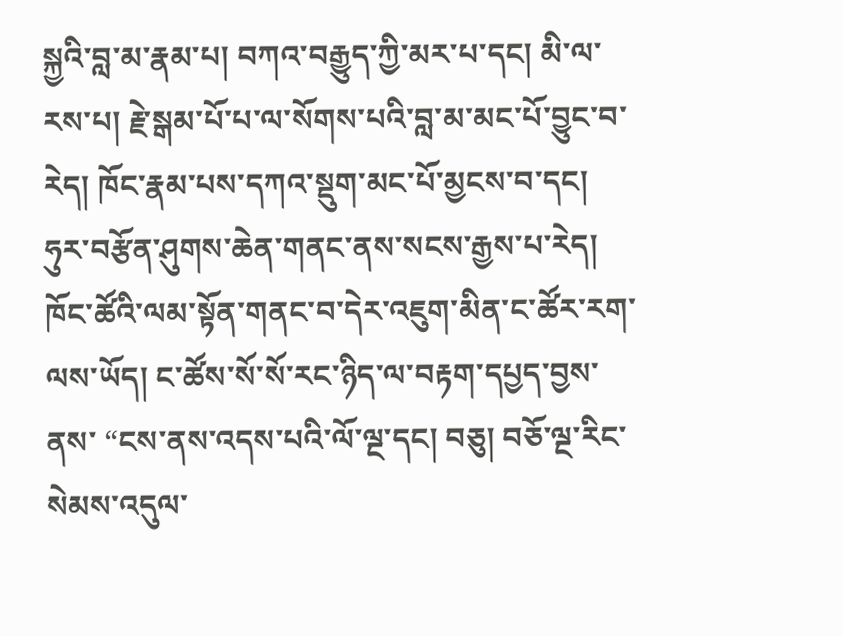སྐྱའི་བླ་མ་རྣམ་པ། བཀའ་བརྒྱུད་ཀྱི་མར་པ་དང། མི་ལ་རས་པ། རྗེ་སྒམ་པོ་པ་ལ་སོགས་པའི་བླ་མ་མང་པོ་བྱུང་བ་རེད། ཁོང་རྣམ་པས་དཀའ་སྡུག་མང་པོ་མྱངས་བ་དང། ཧུར་བརྩོན་ཤུགས་ཆེན་གནང་ནས་སངས་རྒྱས་པ་རེད། ཁོང་ཚོའི་ལམ་སྟོན་གནང་བ་དེར་འཇུག་མིན་ང་ཚོར་རག་ལས་ཡོད། ང་ཚོས་སོ་སོ་རང་ཉིད་ལ་བརྟག་དཔྱད་བྱས་ནས་ “ངས་ནས་འདས་པའི་ལོ་ལྔ་དང། བཅུ། བཅོ་ལྔ་རིང་སེམས་འདུལ་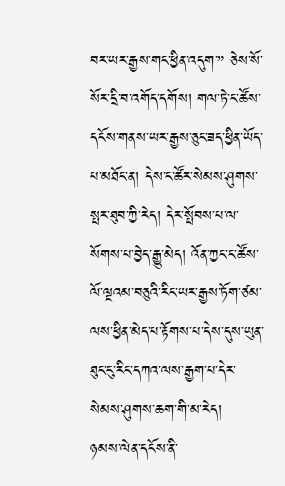བར་ཡར་རྒྱས་གང་ཕྱིན་འདུག་” ཅེས་སོ་སོར་དྲི་བ་འགོད་དགོས། གལ་ཏེ་ང་ཚོས་དངོས་གནས་ཡར་རྒྱས་ཅུང་ཟད་ཕྱིན་ཡོད་པ་མཐོང་ན། དེས་ང་ཚོར་སེམས་ཤུགས་སྤར་ཐུབ་ཀྱི་རེད། དེར་སྤོབས་པ་ལ་སོགས་པ་བྱེད་རྒྱུ་མེད། འོན་ཀྱང་ང་ཚོས་ལོ་ལྔའམ་བཅུའི་རིང་ཡར་རྒྱས་ཏོག་ཙམ་ལས་ཕྱིན་མེད་པ་རྟོགས་པ་དེས་དུས་ཡུན་ཐུང་ངུ་རིང་དཀའ་ལས་རྒྱག་པ་དེར་སེམས་ཤུགས་ཆག་གི་མ་རེད།
ཉམས་ལེན་དངོས་ནི་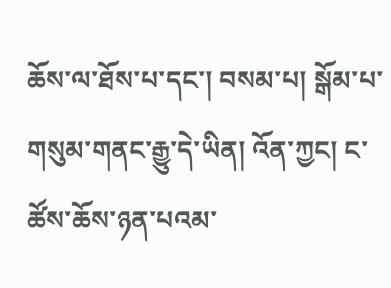ཆོས་ལ་ཐོས་པ་དང་། བསམ་པ། སྒོམ་པ་གསུམ་གནང་རྒྱུ་དེ་ཡིན། འོན་ཀྱང། ང་ཚོས་ཆོས་ཉན་པའམ་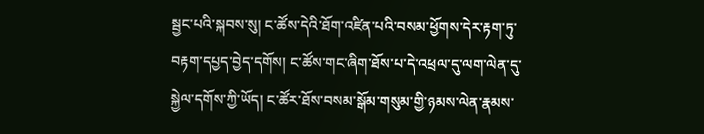སྦྱང་པའི་སྐབས་སུ། ང་ཚོས་དེའི་ཐོག་འཛིན་པའི་བསམ་ཕྱོགས་དེར་རྟག་ཏུ་བརྟག་དཔྱད་བྱེད་དགོས། ང་ཚོས་གང་ཞིག་ཐོས་པ་དེ་འཕྲལ་དུ་ལག་ལེན་དུ་སྐྱེལ་དགོས་ཀྱི་ཡོད། ང་ཚོར་ཐོས་བསམ་སྒོམ་གསུམ་གྱི་ཉམས་ལེན་རྣམས་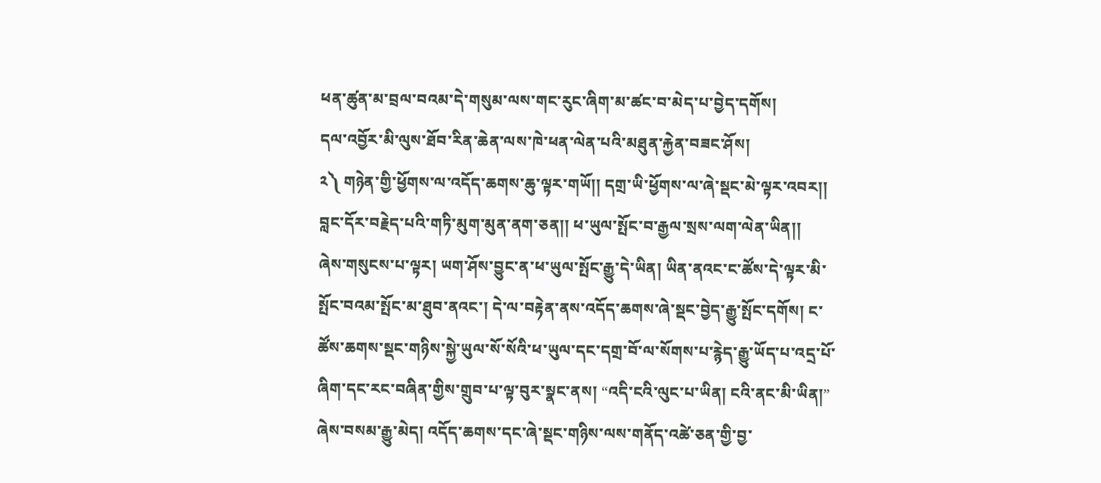ཕན་ཚུན་མ་བྲལ་བའམ་དེ་གསུམ་ལས་གང་རུང་ཞིག་མ་ཚང་བ་མེད་པ་བྱེད་དགོས།
དལ་འབྱོར་མི་ལུས་ཐོབ་རིན་ཆེན་ལས་ཁེ་ཕན་ལེན་པའི་མཐུན་རྐྱེན་བཟང་ཤོས།
༢༽ གཉེན་གྱི་ཕྱོགས་ལ་འདོད་ཆགས་ཆུ་ལྟར་གཡོ།། དགྲ་ཡི་ཕྱོགས་ལ་ཞེ་སྡང་མེ་ལྟར་འབར།། བླང་དོར་བརྗེད་པའི་གཏི་མུག་མུན་ནག་ཅན།། ཕ་ཡུལ་སྤོང་བ་རྒྱལ་སྲས་ལག་ལེན་ཡིན།།
ཞེས་གསུངས་པ་ལྟར། ཡག་ཤོས་བྱུང་ན་ཕ་ཡུལ་སྤོང་རྒྱུ་དེ་ཡིན། ཡིན་ནའང་ང་ཚོས་དེ་ལྟར་མི་སྤོང་བའམ་སྤོང་མ་ཐུབ་ནའང་། དེ་ལ་བརྟེན་ནས་འདོད་ཆགས་ཞེ་སྡང་བྱེད་རྒྱུ་སྤོང་དགོས། ང་ཚོས་ཆགས་སྡང་གཉིས་སྐྱེ་ཡུལ་སོ་སོའི་ཕ་ཡུལ་དང་དགྲ་བོ་ལ་སོགས་པ་རྙེད་རྒྱུ་ཡོད་པ་འདྲ་པོ་ཞིག་དང་རང་བཞིན་གྱིས་གྲུབ་པ་ལྟ་བུར་སྣང་ནས། “འདི་ངའི་ལུང་པ་ཡིན། ངའི་ནང་མི་ཡིན།” ཞེས་བསམ་རྒྱུ་མེད། འདོད་ཆགས་དང་ཞེ་སྡང་གཉིས་ལས་གནོད་འཚེ་ཅན་གྱི་བྱ་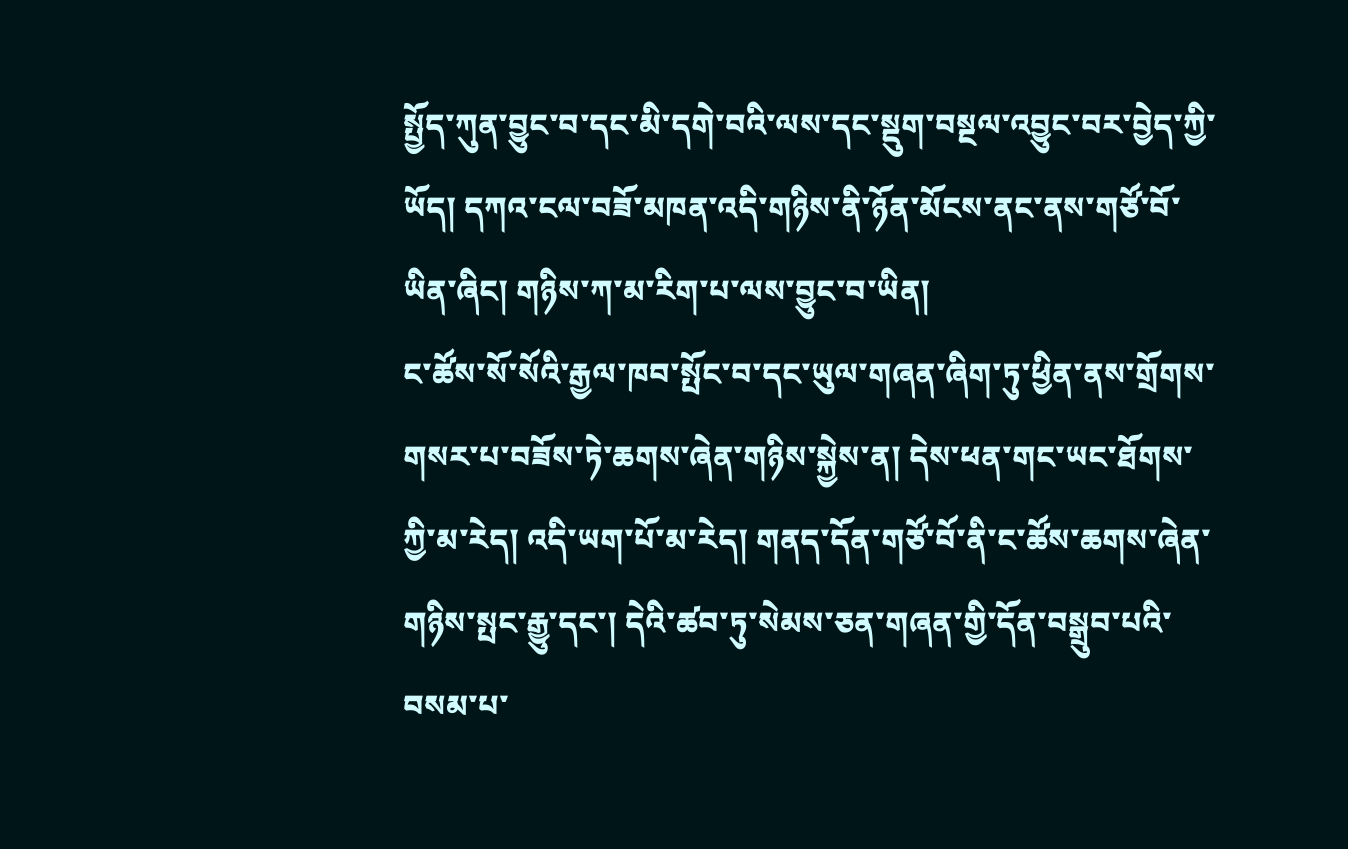སྤྱོད་ཀུན་བྱུང་བ་དང་མི་དགེ་བའི་ལས་དང་སྡུག་བསྔལ་འབྱུང་བར་བྱེད་ཀྱི་ཡོད། དཀའ་ངལ་བཟོ་མཁན་འདི་གཉིས་ནི་ཉོན་མོངས་ནང་ནས་གཙོ་བོ་ཡིན་ཞིང། གཉིས་ཀ་མ་རིག་པ་ལས་བྱུང་བ་ཡིན།
ང་ཚོས་སོ་སོའི་རྒྱལ་ཁབ་སྤོང་བ་དང་ཡུལ་གཞན་ཞིག་ཏུ་ཕྱིན་ནས་གྲོགས་གསར་པ་བཟོས་ཏེ་ཆགས་ཞེན་གཉིས་སྐྱེས་ན། དེས་ཕན་གང་ཡང་ཐོགས་ཀྱི་མ་རེད། འདི་ཡག་པོ་མ་རེད། གནད་དོན་གཙོ་བོ་ནི་ང་ཚོས་ཆགས་ཞེན་གཉིས་སྤང་རྒྱུ་དང་། དེའི་ཚབ་ཏུ་སེམས་ཅན་གཞན་གྱི་དོན་བསྒྲུབ་པའི་བསམ་པ་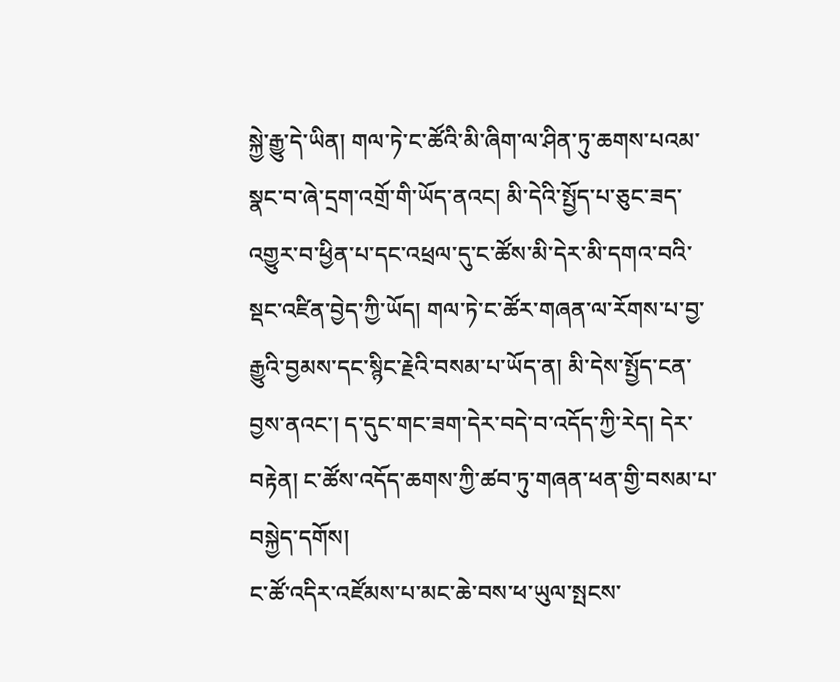སྐྱེ་རྒྱུ་དེ་ཡིན། གལ་ཏེ་ང་ཚོའི་མི་ཞིག་ལ་ཤིན་ཏུ་ཆགས་པའམ་སྣང་བ་ཞེ་དྲག་འགྲོ་གི་ཡོད་ནའང། མི་དེའི་སྤྱོད་པ་ཅུང་ཟད་འགྱུར་བ་ཕྱིན་པ་དང་འཕྲལ་དུ་ང་ཚོས་མི་དེར་མི་དགའ་བའི་སྡང་འཛིན་བྱེད་ཀྱི་ཡོད། གལ་ཏེ་ང་ཚོར་གཞན་ལ་རོགས་པ་བྱ་རྒྱུའི་བྱམས་དང་སྙིང་རྗེའི་བསམ་པ་ཡོད་ན། མི་དེས་སྤྱོད་ངན་བྱས་ནའང་། ད་དུང་གང་ཟག་དེར་བདེ་བ་འདོད་ཀྱི་རེད། དེར་བརྟེན། ང་ཚོས་འདོད་ཆགས་ཀྱི་ཚབ་ཏུ་གཞན་ཕན་གྱི་བསམ་པ་བསྐྱེད་དགོས།
ང་ཚོ་འདིར་འཛོམས་པ་མང་ཆེ་བས་ཕ་ཡུལ་སྤངས་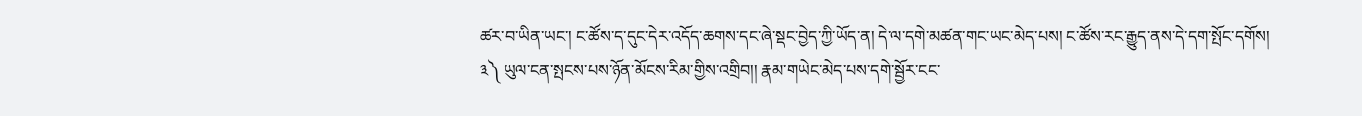ཚར་བ་ཡིན་ཡང་། ང་ཚོས་ད་དུང་དེར་འདོད་ཆགས་དང་ཞེ་སྡང་བྱེད་ཀྱི་ཡོད་ན། དེ་ལ་དགེ་མཚན་གང་ཡང་མེད་པས། ང་ཚོས་རང་རྒྱུད་ནས་དེ་དག་སྤོང་དགོས།
༣༽ ཡུལ་ངན་སྤངས་པས་ཉོན་མོངས་རིམ་གྱིས་འགྲིབ།། རྣམ་གཡེང་མེད་པས་དགེ་སྦྱོར་ངང་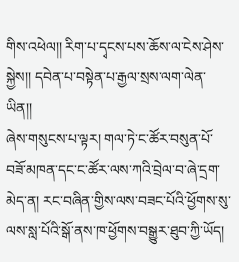གིས་འཕེལ།། རིག་པ་དྭངས་པས་ཆོས་ལ་ངེས་ཤེས་སྐྱེས།། དབེན་པ་བསྟེན་པ་རྒྱལ་སྲས་ལག་ལེན་ཡིན།།
ཞེས་གསུངས་པ་ལྟར། གལ་ཏེ་ང་ཚོར་བསུན་པོ་བཟོ་མཁན་དང་ང་ཚོར་ལས་ཀའི་བྲེལ་བ་ཞེ་དྲག་མེད་ན། རང་བཞིན་གྱིས་ལས་བཟང་པོའི་ཕྱོགས་སུ་ལས་སླ་པོའི་སྒོ་ནས་ཁ་ཕྱོགས་བསྒྱུར་ཐུབ་ཀྱི་ཡོད།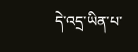དེ་འདྲ་ཡིན་པ་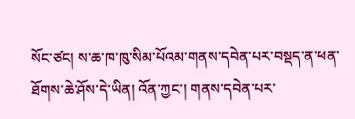སོང་ཙང། ས་ཆ་ཁ་ཁུ་སིམ་པོའམ་གནས་དབེན་པར་བསྡད་ན་ཕན་ཐོགས་ཆེ་ཤོས་དེ་ཡིན། འོན་ཀྱང་། གནས་དབེན་པར་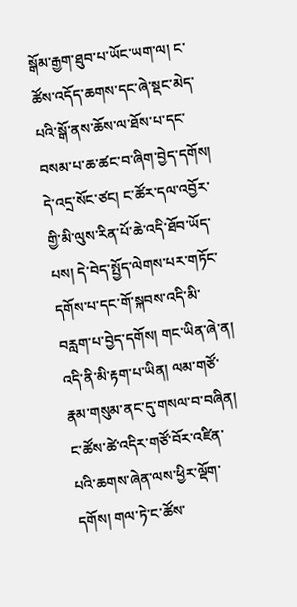སྒོམ་རྒྱག་ཐུབ་པ་ཡོང་ཡག་ལ། ང་ཚོས་འདོད་ཆགས་དང་ཞེ་སྡང་མེད་པའི་སྒོ་ནས་ཆོས་ལ་ཐོས་པ་དང་བསམ་པ་ཆ་ཚང་བ་ཞིག་བྱེད་དགོས།
དེ་འདྲ་སོང་ཙང། ང་ཚོར་དལ་འབྱོར་གྱི་མི་ལུས་རིན་པོ་ཆེ་འདི་ཐོབ་ཡོད་པས། དེ་བེད་སྤྱོད་ལེགས་པར་གཏོང་དགོས་པ་དང་གོ་སྐབས་འདི་མི་བརླག་པ་བྱེད་དགོས། གང་ཡིན་ཞེ་ན། འདི་ནི་མི་རྟག་པ་ཡིན། ལམ་གཙོ་རྣམ་གསུམ་ནང་དུ་གསལ་བ་བཞིན། ང་ཚོས་ཚེ་འདིར་གཙོ་བོར་འཛིན་པའི་ཆགས་ཞེན་ལས་ཕྱིར་ལྡོག་དགོས། གལ་ཏེ་ང་ཚོས་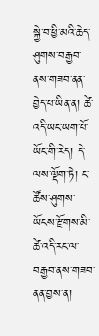སྐྱེ་བ་ཕྱི་མའི་ཆེད་ཤུགས་བརྒྱབ་ནས་གཟབ་ནན་བྱེད་པ་ཡིན་ན། ཚེ་འདི་ཡང་ཡག་པོ་ཡོང་གི་རེད། དེ་ལས་ལྡོག་ཏེ། ང་ཚོས་ཤུགས་ཡོངས་རྫོགས་མི་ཚེ་འདི་རང་ལ་བརྒྱབ་ནས་གཟབ་ནན་བྱས་ན།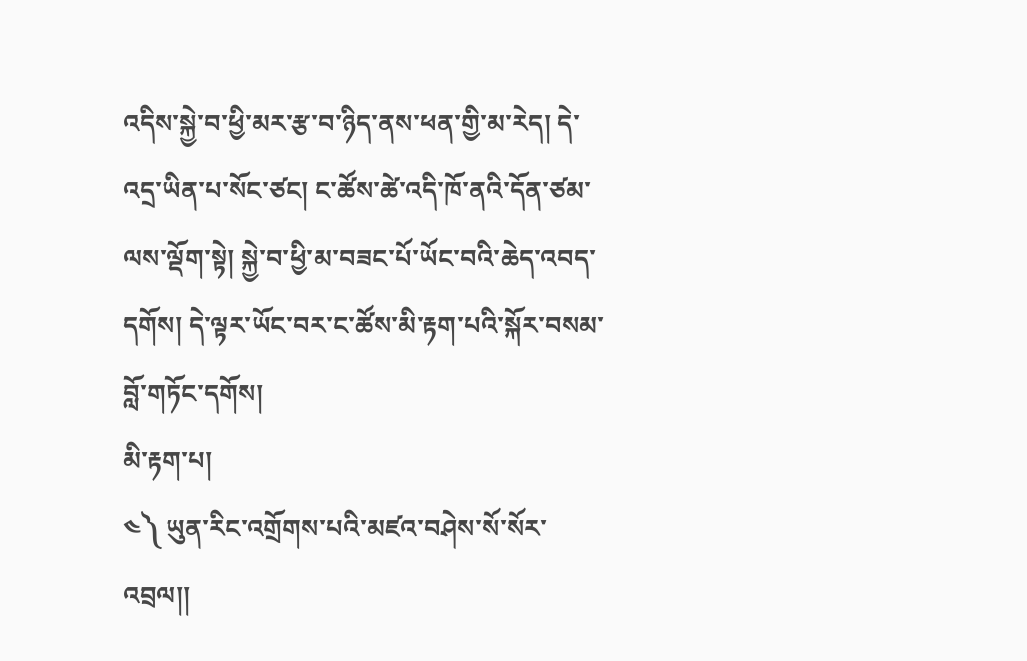འདིས་སྐྱེ་བ་ཕྱི་མར་རྩ་བ་ཉིད་ནས་ཕན་གྱི་མ་རེད། དེ་འདྲ་ཡིན་པ་སོང་ཙང། ང་ཚོས་ཚེ་འདི་ཁོ་ནའི་དོན་ཙམ་ལས་ལྡོག་སྟེ། སྐྱེ་བ་ཕྱི་མ་བཟང་པོ་ཡོང་བའི་ཆེད་འབད་དགོས། དེ་ལྟར་ཡོང་བར་ང་ཚོས་མི་རྟག་པའི་སྐོར་བསམ་བློ་གཏོང་དགོས།
མི་རྟག་པ།
༤༽ ཡུན་རིང་འགྲོགས་པའི་མཛའ་བཤེས་སོ་སོར་འབྲལ།།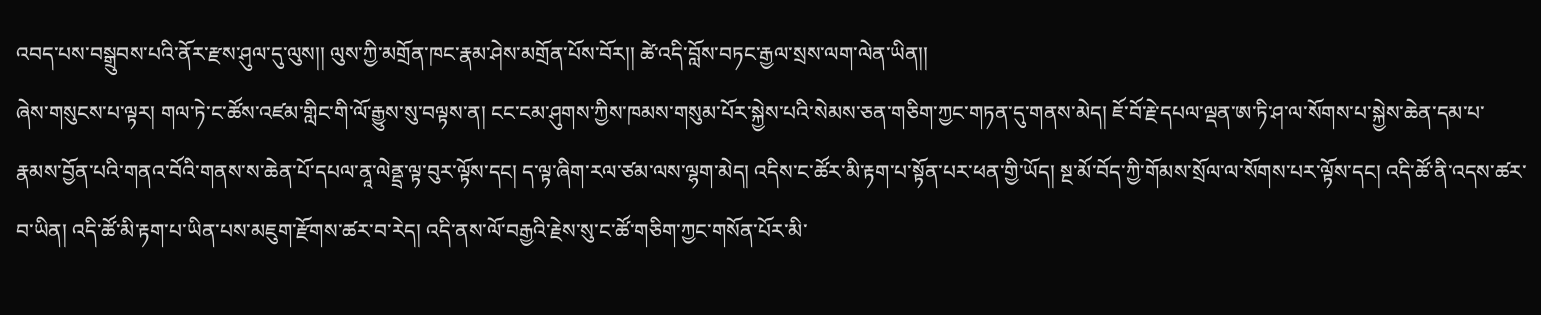འབད་པས་བསྒྲུབས་པའི་ནོར་རྫས་ཤུལ་དུ་ལུས།། ལུས་ཀྱི་མགྲོན་ཁང་རྣམ་ཤེས་མགྲོན་པོས་བོར།། ཚེ་འདི་བློས་བཏང་རྒྱལ་སྲས་ལག་ལེན་ཡིན།།
ཞེས་གསུངས་པ་ལྟར། གལ་ཏེ་ང་ཚོས་འཛམ་གླིང་གི་ལོ་རྒྱུས་སུ་བལྟས་ན། ངང་ངམ་ཤུགས་ཀྱིས་ཁམས་གསུམ་པོར་སྐྱེས་པའི་སེམས་ཅན་གཅིག་ཀྱང་གཏན་དུ་གནས་མེད། ཇོ་བོ་རྗེ་དཔལ་ལྡན་ཨ་ཏི་ཤ་ལ་སོགས་པ་སྐྱེས་ཆེན་དམ་པ་རྣམས་བྱོན་པའི་གནའ་བོའི་གནས་ས་ཆེན་པོ་དཔལ་ནཱ་ལེནྡྲ་ལྟ་བུར་ལྟོས་དང། ད་ལྟ་ཞིག་རལ་ཙམ་ལས་ལྷག་མེད། འདིས་ང་ཚོར་མི་རྟག་པ་སྟོན་པར་ཕན་གྱི་ཡོད། སྔ་མོ་བོད་ཀྱི་གོམས་སྲོལ་ལ་སོགས་པར་ལྟོས་དང། འདི་ཚོ་ནི་འདས་ཚར་བ་ཡིན། འདི་ཚོ་མི་རྟག་པ་ཡིན་པས་མཇུག་རྫོགས་ཚར་བ་རེད། འདི་ནས་ལོ་བརྒྱའི་རྗེས་སུ་ང་ཚོ་གཅིག་ཀྱང་གསོན་པོར་མི་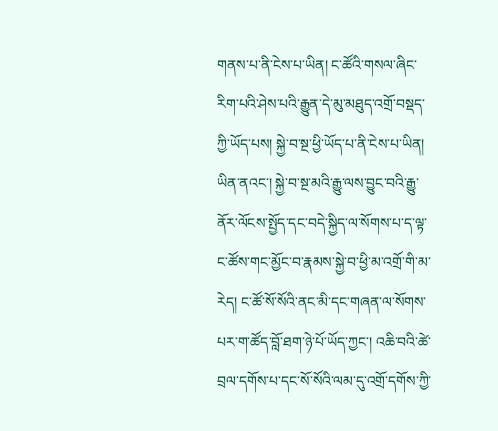གནས་པ་ནི་ངེས་པ་ཡིན། ང་ཚོའི་གསལ་ཞིང་རིག་པའི་ཤེས་པའི་རྒྱུན་དེ་མུ་མཐུད་འགྲོ་བསྡད་ཀྱི་ཡོད་པས། སྐྱེ་བ་སྔ་ཕྱི་ཡོད་པ་ནི་ངེས་པ་ཡིན། ཡིན་ནའང་། སྐྱེ་བ་སྔ་མའི་རྒྱུ་ལས་བྱུང་བའི་རྒྱུ་ནོར་ལོངས་སྤྱོད་དང་བདེ་སྐྱིད་ལ་སོགས་པ་ད་ལྟ་ང་ཚོས་གང་མྱོང་བ་རྣམས་སྐྱེ་བ་ཕྱི་མ་འགྲོ་གི་མ་རེད། ང་ཚོ་སོ་སོའི་ནང་མི་དང་གཞན་ལ་སོགས་པར་ག་ཚོད་བློ་ཐག་ཉེ་པོ་ཡོད་ཀྱང་། འཆི་བའི་ཚེ་བྲལ་དགོས་པ་དང་སོ་སོའི་ལམ་དུ་འགྲོ་དགོས་ཀྱི་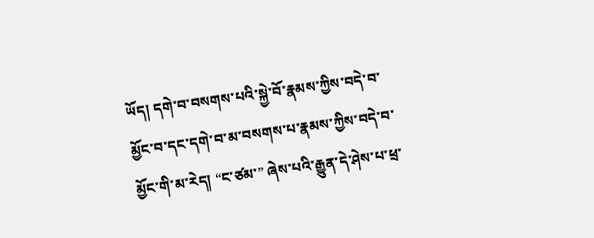ཡོད། དགེ་བ་བསགས་པའི་སྐྱེ་བོ་རྣམས་ཀྱིས་བདེ་བ་མྱོང་བ་དང་དགེ་བ་མ་བསགས་པ་རྣམས་ཀྱིས་བདེ་བ་མྱོང་གི་མ་རེད། “ང་ཙམ་” ཞེས་པའི་རྒྱུན་དེ་ཤེས་པ་ཕྲ་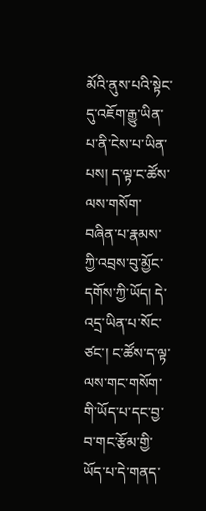མོའི་ནུས་པའི་སྟེང་དུ་འཇོག་རྒྱུ་ཡིན་པ་ནི་ངེས་པ་ཡིན་པས། ད་ལྟ་ང་ཚོས་ལས་གསོག་བཞིན་པ་རྣམས་ཀྱི་འབྲས་བུ་མྱོང་དགོས་ཀྱི་ཡོད། དེ་འདྲ་ཡིན་པ་སོང་ཙང་། ང་ཚོས་ད་ལྟ་ལས་གང་གསོག་གི་ཡོད་པ་དང་བྱ་བ་གང་རྩོམ་གྱི་ཡོད་པ་དེ་གནད་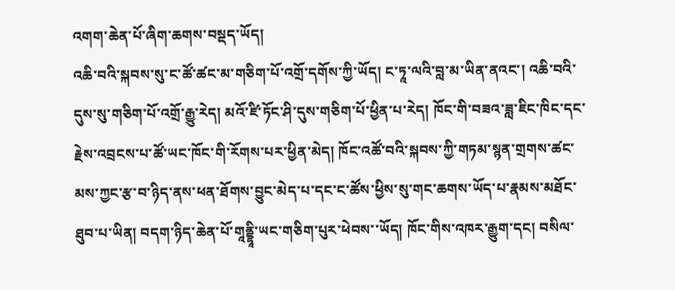འགག་ཆེན་པོ་ཞིག་ཆགས་བསྡད་ཡོད།
འཆི་བའི་སྐབས་སུ་ང་ཚོ་ཚང་མ་གཅིག་པོ་འགྲོ་དགོས་ཀྱི་ཡོད། ང་ཏཱ་ལའི་བླ་མ་ཡིན་ནའང་། འཆི་བའི་དུས་སུ་གཅིག་པོ་འགྲོ་རྒྱུ་རེད། མའོ་ཛི་ཏོང་ཤི་དུས་གཅིག་པོ་ཕྱིན་པ་རེད། ཁོང་གི་བཟའ་ཟླ་ཇིང་ཁིང་དང་རྗེས་འབྲངས་པ་ཚོ་ཡང་ཁོང་གི་རོགས་པར་ཕྱིན་མེད། ཁོང་འཚོ་བའི་སྐབས་ཀྱི་གཏམ་སྙན་གྲགས་ཚང་མས་ཀྱང་རྩ་བ་ཉིད་ནས་ཕན་ཐོགས་བྱུང་མེད་པ་དང་ང་ཚོས་ཕྱིས་སུ་གང་ཆགས་ཡོད་པ་རྣམས་མཐོང་ཐུབ་པ་ཡིན། བདག་ཉིད་ཆེན་པོ་གཱནྡྷཱི་ཡང་གཅིག་པུར་ཕེབས་་ཡོད། ཁོང་གིས་འཁར་རྒྱུག་དང། བསིལ་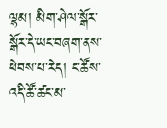ལྷམ། མིག་ཤེལ་སྒོར་སྒོར་དེ་ཡང་བཞག་ནས་ཕེབས་པ་རེད། ང་ཚོས་འདི་ཚོ་ཚང་མ་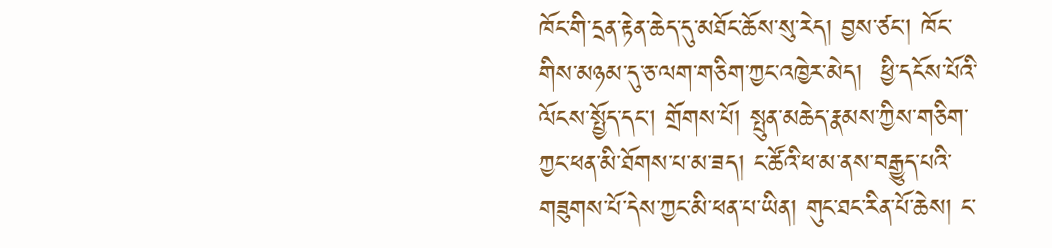ཁོང་གི་དྲན་རྟེན་ཆེད་དུ་མཐོང་ཆོས་སུ་རེད། བྱས་ཙང། ཁོང་གིས་མཉམ་དུ་ཅ་ལག་གཅིག་ཀྱང་འཁྱེར་མེད།  ཕྱི་དངོས་པོའི་ལོངས་སྤྱོད་དང། གྲོགས་པོ། སྤུན་མཆེད་རྣམས་ཀྱིས་གཅིག་ཀྱང་ཕན་མི་ཐོགས་པ་མ་ཟད། ང་ཚོའི་ཕ་མ་ནས་བརྒྱུད་པའི་གཟུགས་པོ་དེས་ཀྱང་མི་ཕན་པ་ཡིན། གུང་ཐང་རིན་པོ་ཆེས། ང་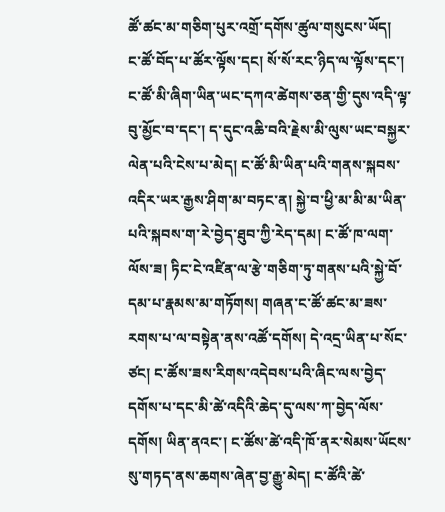ཚོ་ཚང་མ་གཅིག་པུར་འགྲོ་དགོས་ཚུལ་གསུངས་ཡོད།
ང་ཚོ་བོད་པ་ཚོར་ལྟོས་དང། སོ་སོ་རང་ཉིད་ལ་ལྟོས་དང་། ང་ཚོ་མི་ཞིག་ཡིན་ཡང་དཀའ་ཚེགས་ཅན་གྱི་དུས་འདི་ལྟ་བུ་མྱོང་བ་དང་། ད་དུང་འཆི་བའི་རྗེས་མི་ལུས་ཡང་བསྐྱར་ལེན་པའི་ངེས་པ་མེད། ང་ཚོ་མི་ཡིན་པའི་གནས་སྐབས་འདིར་ཡར་རྒྱས་ཤིག་མ་བཏང་ན། སྐྱེ་བ་ཕྱི་མ་མི་མ་ཡིན་པའི་སྐབས་ག་རེ་བྱེད་ཐུབ་ཀྱི་རེད་དམ། ང་ཚོ་ཁ་ལག་ལོས་ཟ། ཏིང་ངེ་འཛིན་ལ་རྩེ་གཅིག་ཏུ་གནས་པའི་སྐྱེ་བོ་དམ་པ་རྣམས་མ་གཏོགས། གཞན་ང་ཚོ་ཚང་མ་ཟས་རགས་པ་ལ་བསྟེན་ནས་འཚོ་དགོས། དེ་འདྲ་ཡིན་པ་སོང་ཙང། ང་ཚོས་ཟས་རིགས་འདེབས་པའི་ཞིང་ལས་བྱེད་དགོས་པ་དང་མི་ཚེ་འདིའི་ཆེད་དུ་ལས་ཀ་བྱེད་ལོས་དགོས། ཡིན་ནའང་། ང་ཚོས་ཚེ་འདི་ཁོ་ནར་སེམས་ཡོངས་སུ་གཏད་ནས་ཆགས་ཞེན་བྱ་རྒྱུ་མེད། ང་ཚོའི་ཚེ་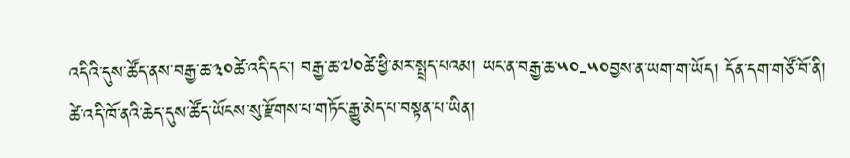འདིའི་དུས་ཚོད་ནས་བརྒྱ་ཆ་༣༠ཚེ་འདི་དང་། བརྒྱ་ཆ་༧༠ཚེ་ཕྱི་མར་སྤྲད་པའམ། ཡང་ན་བརྒྱ་ཆ་༥༠-༥༠བྱས་ན་ཡག་ག་ཡོད། དོན་དག་གཙོ་བོ་ནི། ཚེ་འདི་ཁོ་ནའི་ཆེད་དུས་ཚོད་ཡོངས་སུ་རྫོགས་པ་གཏོང་རྒྱུ་མེད་པ་བསྟན་པ་ཡིན།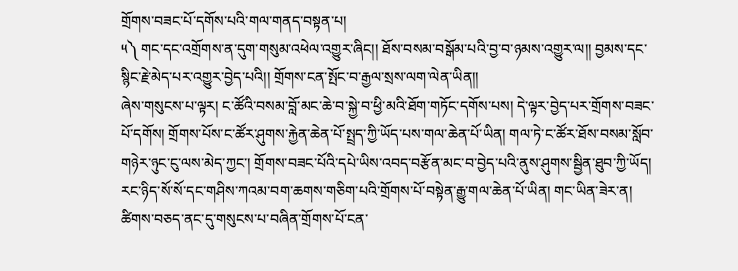གྲོགས་བཟང་པོ་དགོས་པའི་གལ་གནད་བསྟན་པ།
༥༽ གང་དང་འགྲོགས་ན་དུག་གསུམ་འཕེལ་འགྱུར་ཞིང།། ཐོས་བསམ་བསྒོམ་པའི་བྱ་བ་ཉམས་འགྱུར་ལ།། བྱམས་དང་སྙིང་རྗེ་མེད་པར་འགྱུར་བྱེད་པའི།། གྲོགས་ངན་སྤོང་བ་རྒྱལ་སྲས་ལག་ལེན་ཡིན།།
ཞེས་གསུངས་པ་ལྟར། ང་ཚོའི་བསམ་བློ་མང་ཆེ་བ་སྐྱེ་བ་ཕྱི་མའི་ཐོག་གཏོང་དགོས་པས། དེ་ལྟར་བྱེད་པར་གྲོགས་བཟང་པོ་དགོས། གྲོགས་པོས་ང་ཚོར་ཤུགས་རྐྱེན་ཆེན་པོ་སྤྲད་ཀྱི་ཡོད་པས་གལ་ཆེན་པོ་ཡིན། གལ་ཏེ་ང་ཚོར་ཐོས་བསམ་སློབ་གཉེར་ཉུང་ངུ་ལས་མེད་ཀྱང་། གྲོགས་བཟང་པོའི་དཔེ་ཡིས་འབད་བརྩོན་མང་བ་བྱེད་པའི་ནུས་ཤུགས་སྦྱིན་ཐུབ་ཀྱི་ཡོད།
རང་ཉིད་སོ་སོ་དང་གཤིས་ཀའམ་བག་ཆགས་གཅིག་པའི་གྲོགས་པོ་བསྟེན་རྒྱུ་གལ་ཆེན་པོ་ཡིན། གང་ཡིན་ཟེར་ན། ཚིགས་བཅད་ནང་དུ་གསུངས་པ་བཞིན་གྲོགས་པོ་ངན་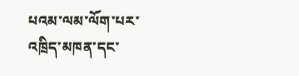པའམ་ལམ་ལོག་པར་འཁྲིད་མཁན་དང་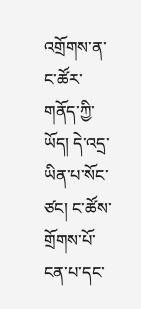འགྲོགས་ན་ང་ཚོར་གནོད་ཀྱི་ཡོད། དེ་འདྲ་ཡིན་པ་སོང་ཙང། ང་ཚོས་གྲོགས་པོ་ངན་པ་དང་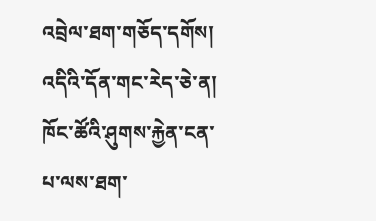འབྲེལ་ཐག་གཅོད་དགོས། འདིའི་དོན་གང་རེད་ཅེ་ན། ཁོང་ཚོའི་ཤུགས་རྐྱེན་ངན་པ་ལས་ཐག་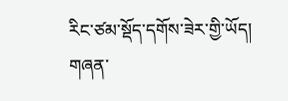རིང་ཙམ་སྡོད་དགོས་ཟེར་གྱི་ཡོད། གཞན་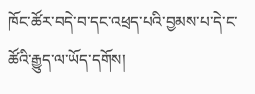ཁོང་ཚོར་བདེ་བ་དང་འཕྲད་པའི་བྱམས་པ་དེ་ང་ཚོའི་རྒྱུད་ལ་ཡོད་དགོས།